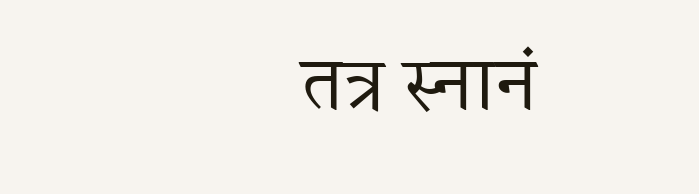तत्र स्नानं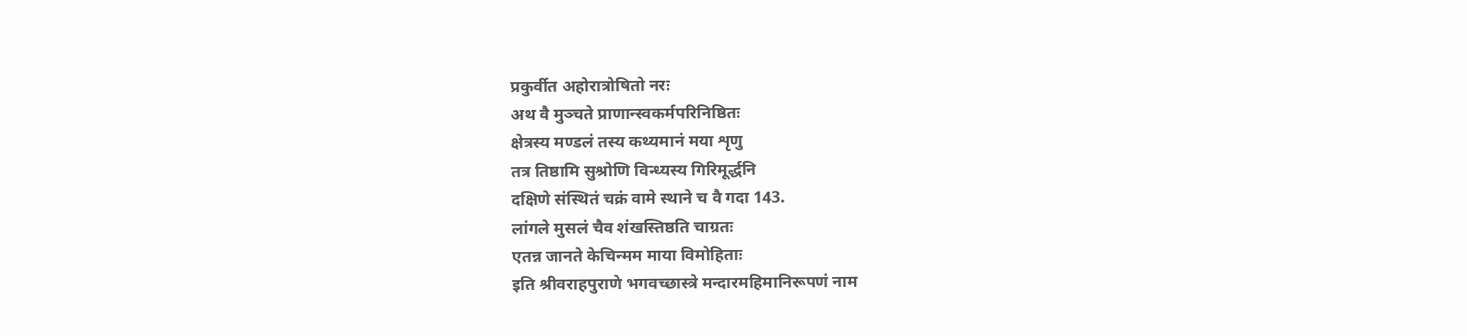प्रकुर्वीत अहोरात्रोषितो नरः
अथ वै मुञ्चते प्राणान्स्वकर्मपरिनिष्ठितः
क्षेत्रस्य मण्डलं तस्य कथ्यमानं मया शृणु
तत्र तिष्ठामि सुश्रोणि विन्ध्यस्य गिरिमूर्द्धनि
दक्षिणे संस्थितं चक्रं वामे स्थाने च वै गदा 143.
लांगले मुसलं चैव शंखस्तिष्ठति चाग्रतः
एतन्न जानते केचिन्मम माया विमोहिताः
इति श्रीवराहपुराणे भगवच्छास्त्रे मन्दारमहिमानिरूपणं नाम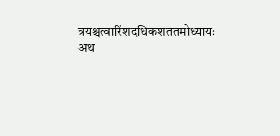त्रयश्चत्वारिंशदधिकशततमोध्यायः
अथ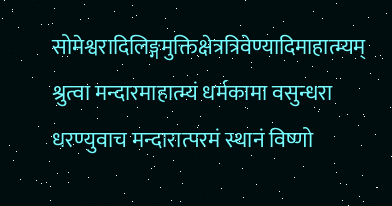सोमेश्वरादिलिङ्गमुक्तिक्षेत्रत्रिवेण्यादिमाहात्म्यम् श्रुत्वा मन्दारमाहात्म्यं धर्मकामा वसुन्धरा
धरण्युवाच मन्दारात्परमं स्थानं विष्णो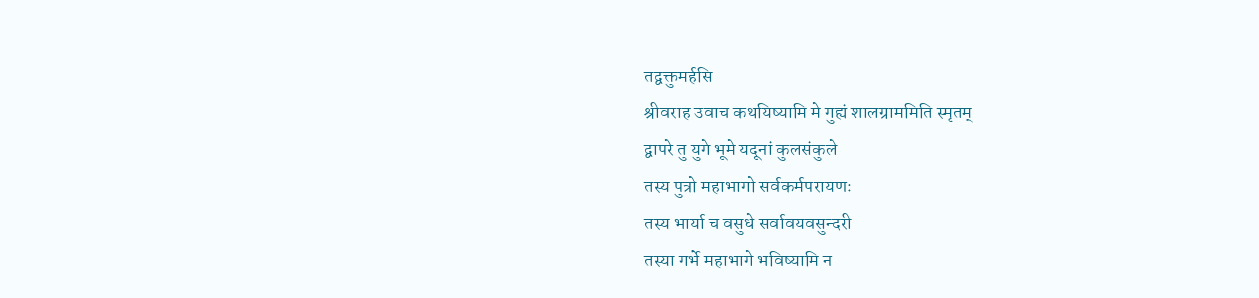तद्वक्तुमर्हसि
श्रीवराह उवाच कथयिष्यामि मे गुह्यं शालग्राममिति स्मृतम्
द्वापरे तु युगे भूमे यदूनां कुलसंकुले
तस्य पुत्रो महाभागो सर्वकर्मपरायणः
तस्य भार्या च वसुधे सर्वावयवसुन्दरी
तस्या गर्भे महाभागे भविष्यामि न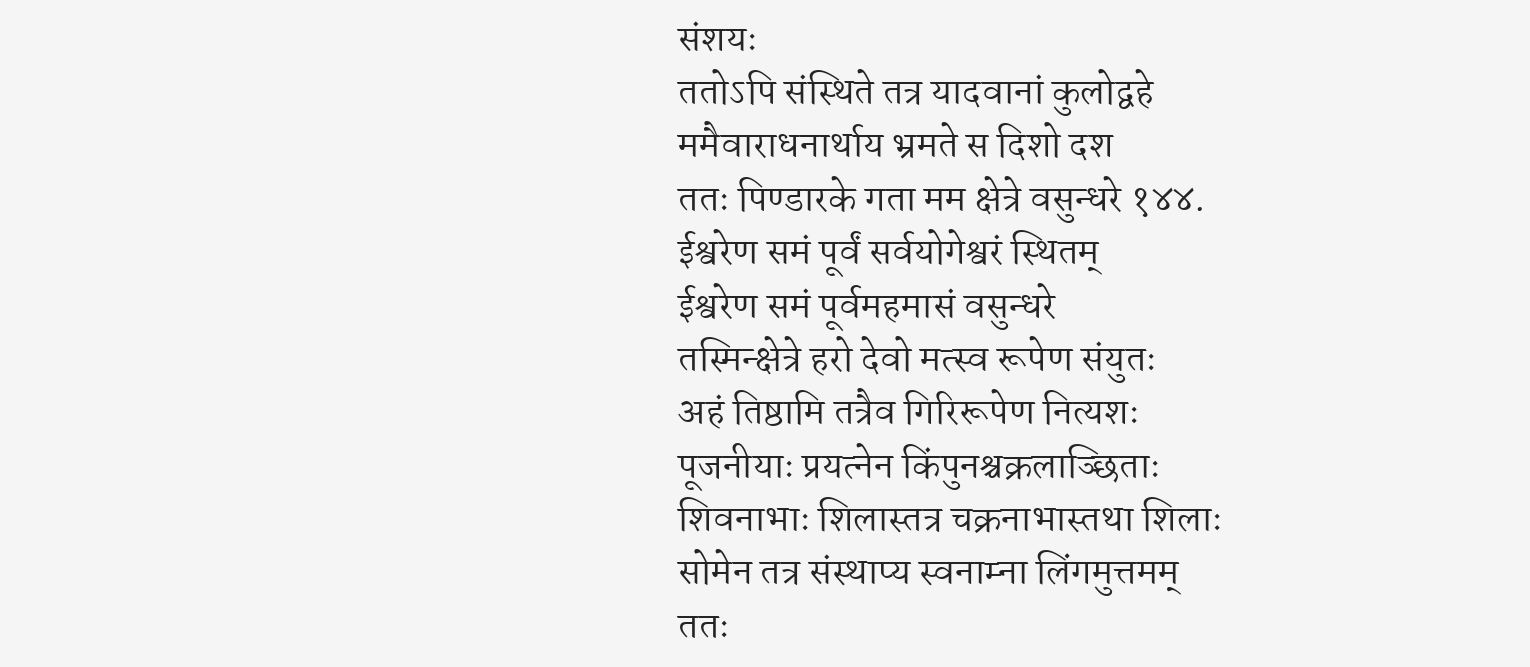संशयः
ततोऽपि संस्थिते तत्र यादवानां कुलोद्वहे
ममैवाराधनार्थाय भ्रमते स दिशो दश
ततः पिण्डारके गता मम क्षेत्रे वसुन्धरे १४४.
ईश्वरेण समं पूर्वं सर्वयोगेश्वरं स्थितम्
ईश्वरेण समं पूर्वमहमासं वसुन्धरे
तस्मिन्क्षेत्रे हरो देवो मत्स्व रूपेण संयुतः
अहं तिष्ठामि तत्रैव गिरिरूपेण नित्यशः
पूजनीयाः प्रयत्नेन किंपुनश्चक्रलाञ्छिताः
शिवनाभाः शिलास्तत्र चक्रनाभास्तथा शिलाः
सोमेन तत्र संस्थाप्य स्वनाम्ना लिंगमुत्तमम्
ततः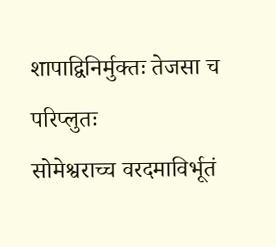शापाद्विनिर्मुक्तः तेजसा च परिप्लुतः
सोमेश्वराच्च वरदमाविर्भूतं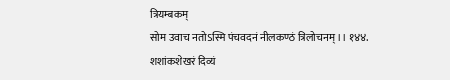त्रियम्बकम्
सोम उवाच नतोऽस्मि पंचवदनं नीलकण्ठं त्रिलोचनम् ।। १४४.
शशांकशेखरं दिव्यं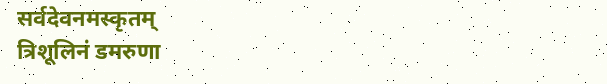सर्वदेवनमस्कृतम्
त्रिशूलिनं डमरुणा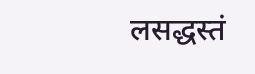लसद्धस्तं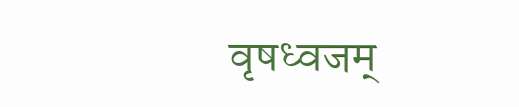वृषध्वजम्